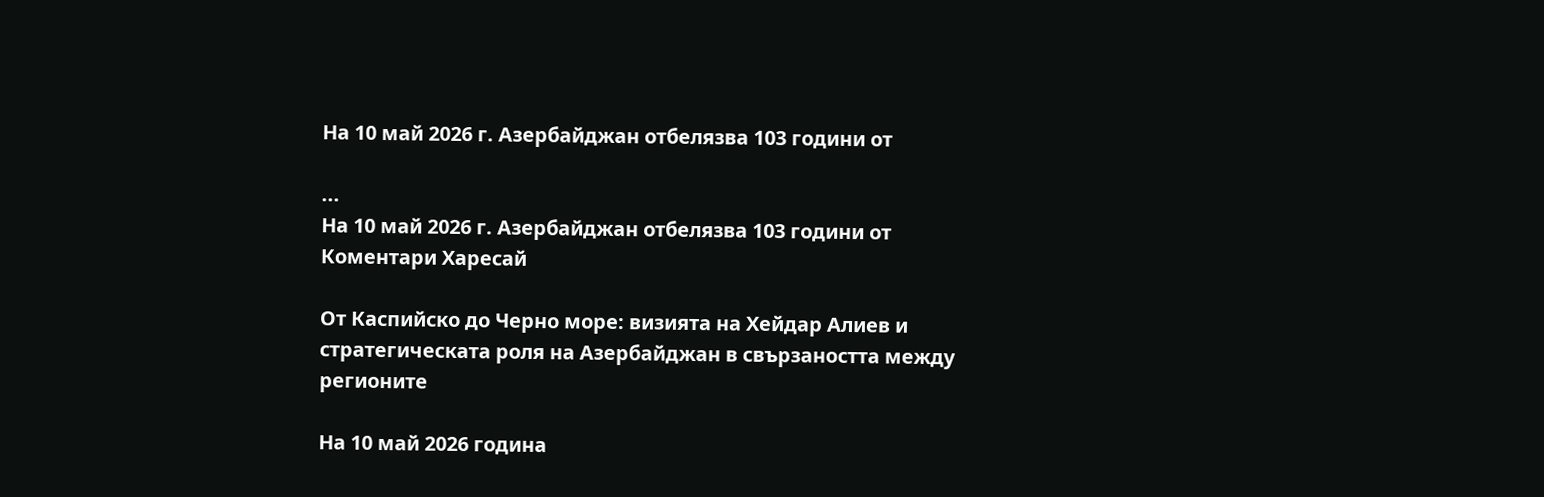На 10 май 2026 г. Азербайджан отбелязва 103 години от

...
На 10 май 2026 г. Азербайджан отбелязва 103 години от
Коментари Харесай

От Каспийско до Черно море: визията на Хейдар Алиев и стратегическата роля на Азербайджан в свързаността между регионите

На 10 май 2026 година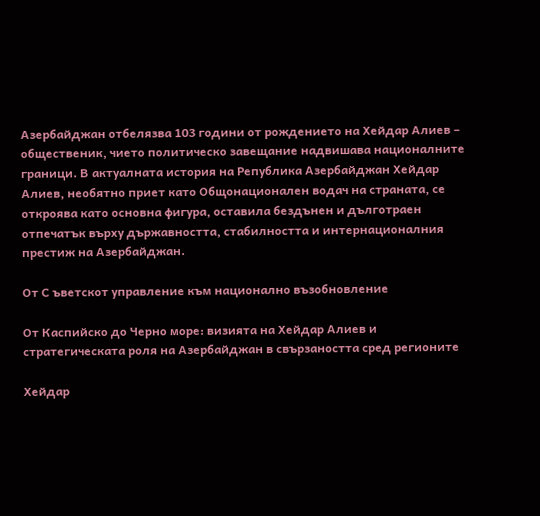Азербайджан отбелязва 103 години от рождението на Хейдар Алиев – общественик, чието политическо завещание надвишава националните граници. В актуалната история на Република Азербайджан Хейдар Алиев, необятно приет като Общонационален водач на страната, се откроява като основна фигура, оставила бездънен и дълготраен отпечатък върху държавността, стабилността и интернационалния престиж на Азербайджан.

От С ъветскот управление към национално възобновление

От Каспийско до Черно море: визията на Хейдар Алиев и стратегическата роля на Азербайджан в свързаността сред регионите

Хейдар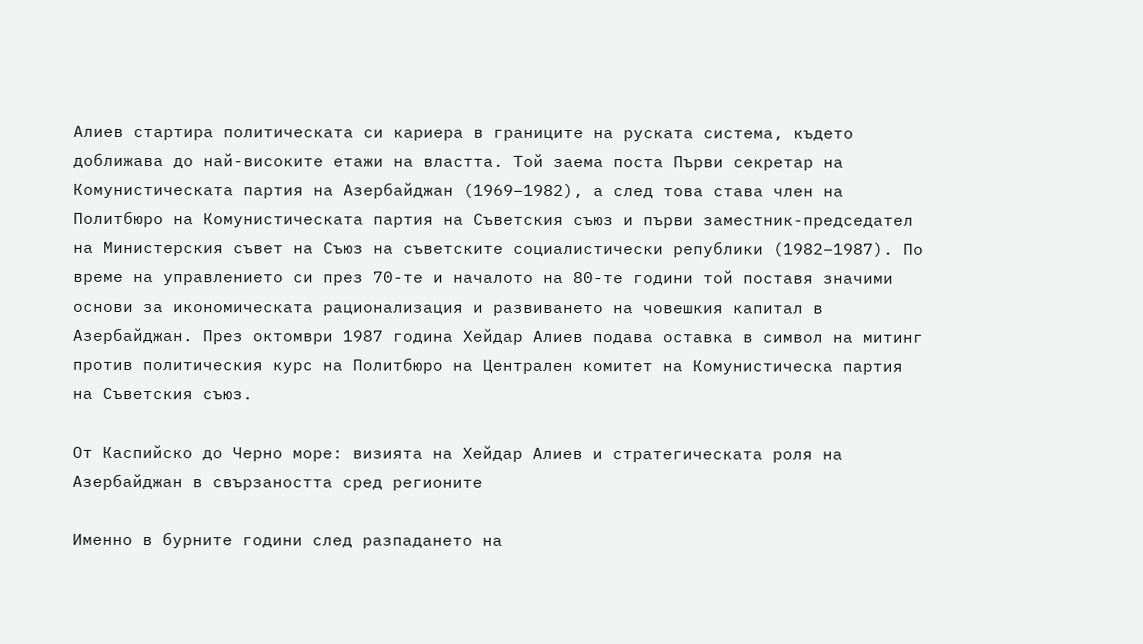Алиев стартира политическата си кариера в границите на руската система, където доближава до най-високите етажи на властта. Той заема поста Първи секретар на Комунистическата партия на Азербайджан (1969–1982), а след това става член на Политбюро на Комунистическата партия на Съветския съюз и първи заместник-председател на Министерския съвет на Съюз на съветските социалистически републики (1982–1987). По време на управлението си през 70-те и началото на 80-те години той поставя значими основи за икономическата рационализация и развиването на човешкия капитал в Азербайджан. През октомври 1987 година Хейдар Алиев подава оставка в символ на митинг против политическия курс на Политбюро на Централен комитет на Комунистическа партия на Съветския съюз.

От Каспийско до Черно море: визията на Хейдар Алиев и стратегическата роля на Азербайджан в свързаността сред регионите

Именно в бурните години след разпадането на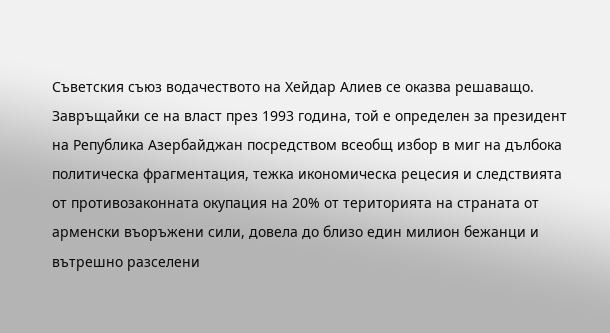Съветския съюз водачеството на Хейдар Алиев се оказва решаващо. Завръщайки се на власт през 1993 година, той е определен за президент на Република Азербайджан посредством всеобщ избор в миг на дълбока политическа фрагментация, тежка икономическа рецесия и следствията от противозаконната окупация на 20% от територията на страната от арменски въоръжени сили, довела до близо един милион бежанци и вътрешно разселени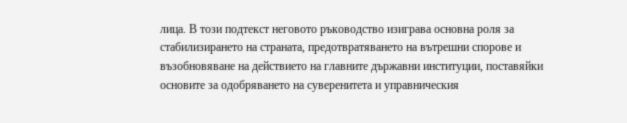лица. В този подтекст неговото ръководство изиграва основна роля за стабилизирането на страната, предотвратяването на вътрешни спорове и възобновяване на действието на главните държавни институции, поставяйки основите за одобряването на суверенитета и управническия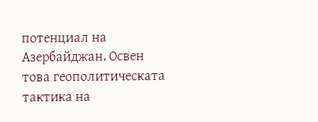потенциал на Азербайджан. Освен това геополитическата тактика на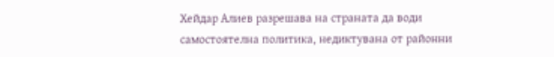Хейдар Алиев разрешава на страната да води самостоятелна политика, недиктувана от районни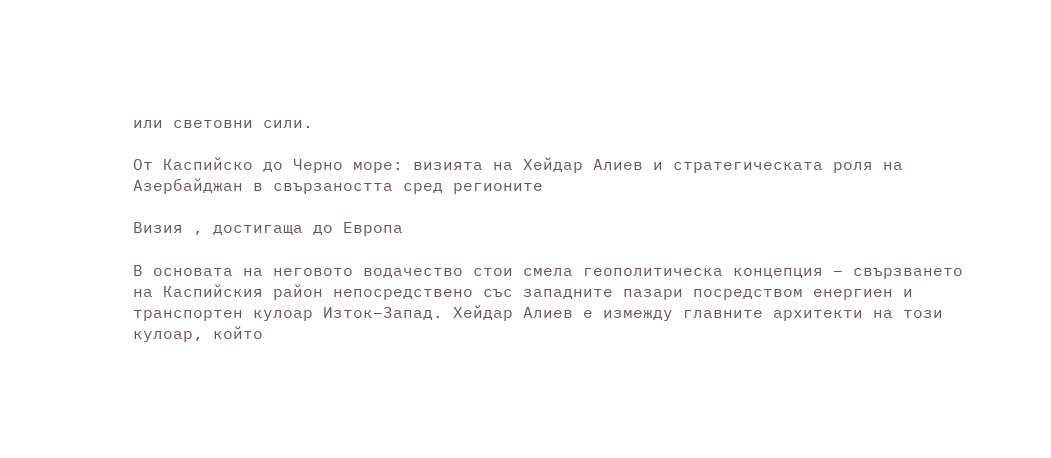или световни сили.

От Каспийско до Черно море: визията на Хейдар Алиев и стратегическата роля на Азербайджан в свързаността сред регионите

Визия , достигаща до Европа

В основата на неговото водачество стои смела геополитическа концепция – свързването на Каспийския район непосредствено със западните пазари посредством енергиен и транспортен кулоар Изток–Запад. Хейдар Алиев е измежду главните архитекти на този кулоар, който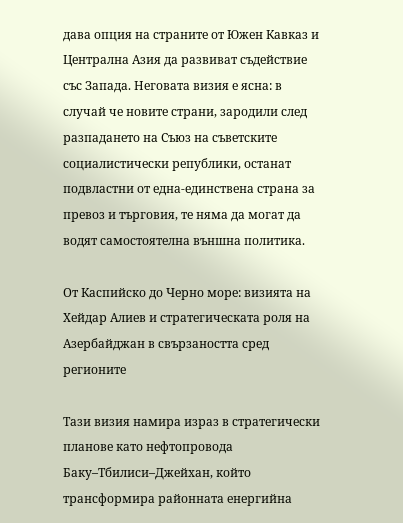дава опция на страните от Южен Кавказ и Централна Азия да развиват съдействие със Запада. Неговата визия е ясна: в случай че новите страни, зародили след разпадането на Съюз на съветските социалистически републики, останат подвластни от една-единствена страна за превоз и търговия, те няма да могат да водят самостоятелна външна политика.

От Каспийско до Черно море: визията на Хейдар Алиев и стратегическата роля на Азербайджан в свързаността сред регионите

Тази визия намира израз в стратегически планове като нефтопровода Баку–Тбилиси–Джейхан, който трансформира районната енергийна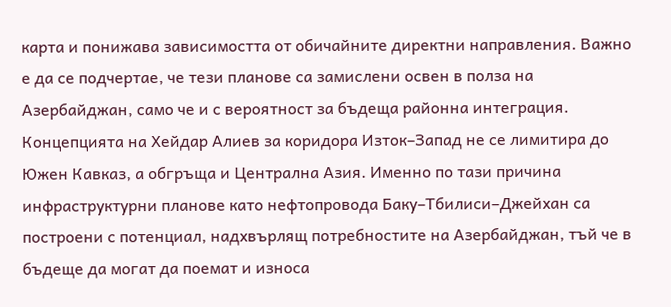карта и понижава зависимостта от обичайните директни направления. Важно е да се подчертае, че тези планове са замислени освен в полза на Азербайджан, само че и с вероятност за бъдеща районна интеграция. Концепцията на Хейдар Алиев за коридора Изток–Запад не се лимитира до Южен Кавказ, а обгръща и Централна Азия. Именно по тази причина инфраструктурни планове като нефтопровода Баку–Тбилиси–Джейхан са построени с потенциал, надхвърлящ потребностите на Азербайджан, тъй че в бъдеще да могат да поемат и износа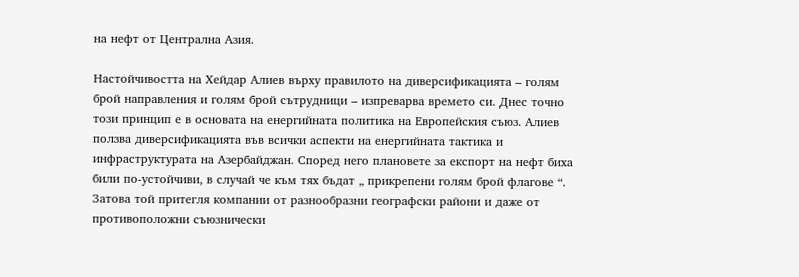на нефт от Централна Азия.

Настойчивостта на Хейдар Алиев върху правилото на диверсификацията – голям брой направления и голям брой сътрудници – изпреварва времето си. Днес точно този принцип е в основата на енергийната политика на Европейския съюз. Алиев ползва диверсификацията във всички аспекти на енергийната тактика и инфраструктурата на Азербайджан. Според него плановете за експорт на нефт биха били по-устойчиви, в случай че към тях бъдат „ прикрепени голям брой флагове “. Затова той притегля компании от разнообразни географски райони и даже от противоположни съюзнически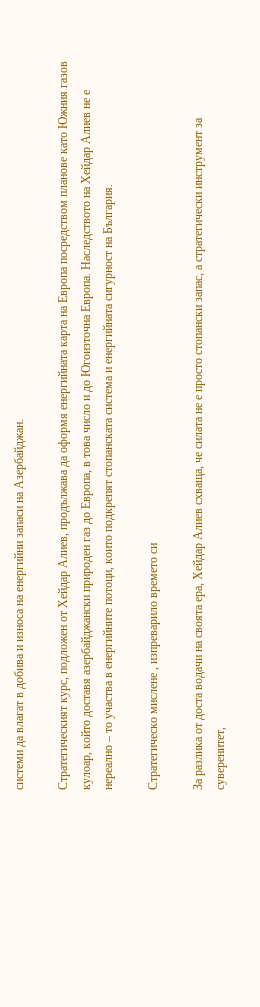системи да влагат в добива и износа на енергийни запаси на Азербайджан.

Стратегическият курс, подложен от Хейдар Алиев, продължава да оформя енергийната карта на Европа посредством планове като Южния газов кулоар, който доставя азербайджански природен газ до Европа, в това число и до Югоизточна Европа. Наследството на Хейдар Алиев не е нереално – то участва в енергийните потоци, които подкрепят стопанската система и енергийната сигурност на България.

Стратегическо мислене , изпреварило времето си

За разлика от доста водачи на своята ера, Хейдар Алиев схваща, че силата не е просто стопански запас, а стратегически инструмент за суверенитет,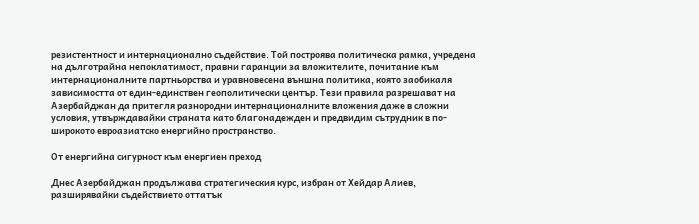резистентност и интернационално съдействие. Той построява политическа рамка, учредена на дълготрайна непоклатимост, правни гаранции за вложителите, почитание към интернационалните партньорства и уравновесена външна политика, която заобикаля зависимостта от един-единствен геополитически център. Тези правила разрешават на Азербайджан да притегля разнородни интернационалните вложения даже в сложни условия, утвърждавайки страната като благонадежден и предвидим сътрудник в по-широкото евроазиатско енергийно пространство.

От енергийна сигурност към енергиен преход

Днес Азербайджан продължава стратегическия курс, избран от Хейдар Алиев, разширявайки съдействието оттатък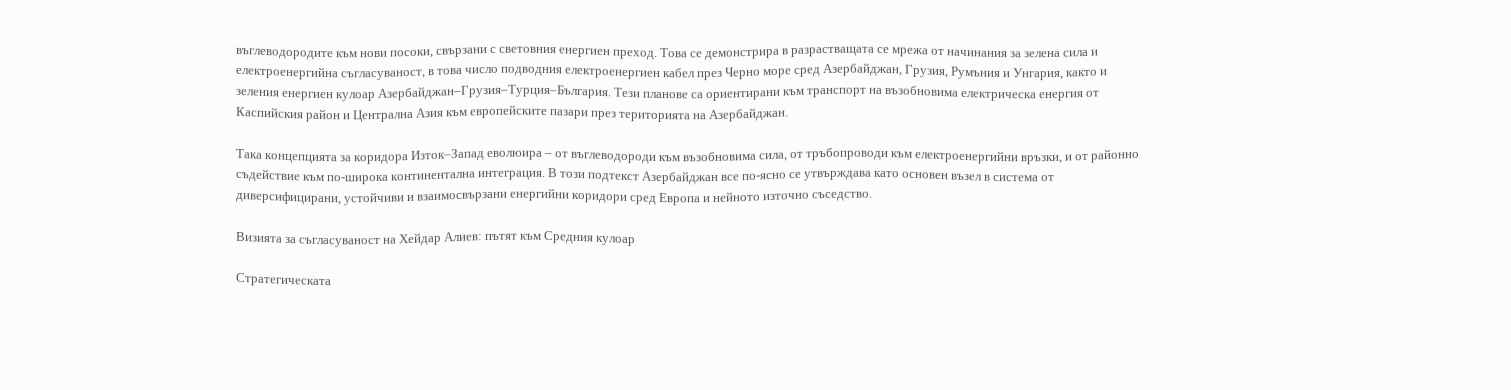въглеводородите към нови посоки, свързани с световния енергиен преход. Това се демонстрира в разрастващата се мрежа от начинания за зелена сила и електроенергийна съгласуваност, в това число подводния електроенергиен кабел през Черно море сред Азербайджан, Грузия, Румъния и Унгария, както и зеления енергиен кулоар Азербайджан–Грузия–Турция–България. Тези планове са ориентирани към транспорт на възобновима електрическа енергия от Каспийския район и Централна Азия към европейските пазари през територията на Азербайджан.

Така концепцията за коридора Изток–Запад еволюира – от въглеводороди към възобновима сила, от тръбопроводи към електроенергийни връзки, и от районно съдействие към по-широка континентална интеграция. В този подтекст Азербайджан все по-ясно се утвърждава като основен възел в система от диверсифицирани, устойчиви и взаимосвързани енергийни коридори сред Европа и нейното източно съседство.

Визията за съгласуваност на Хейдар Алиев: пътят към Средния кулоар

Стратегическата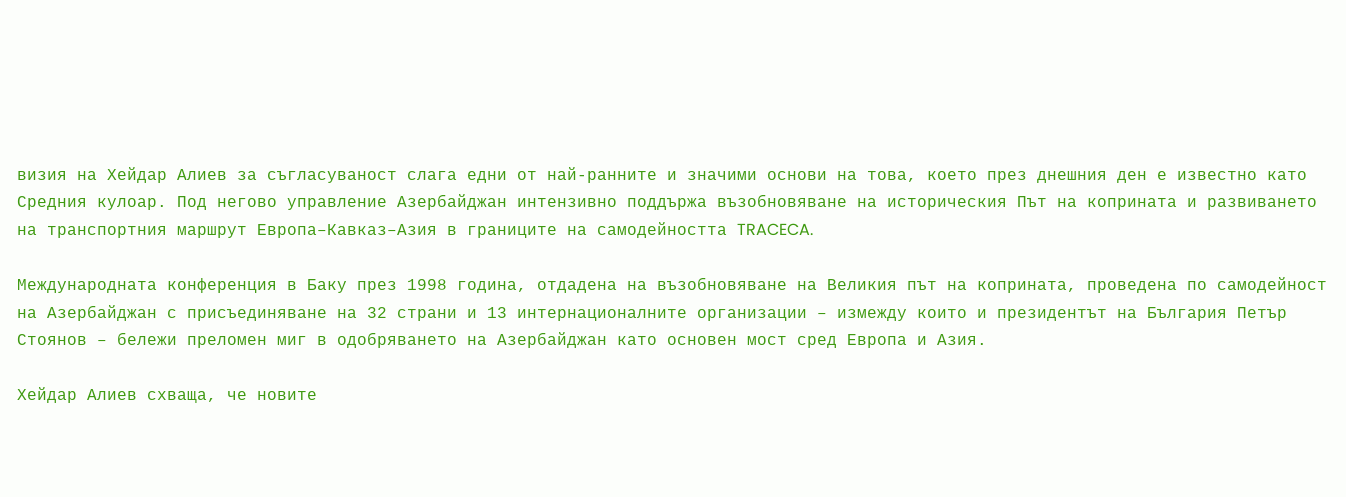визия на Хейдар Алиев за съгласуваност слага едни от най-ранните и значими основи на това, което през днешния ден е известно като Средния кулоар. Под негово управление Азербайджан интензивно поддържа възобновяване на историческия Път на коприната и развиването на транспортния маршрут Европа–Кавказ–Азия в границите на самодейността TRACECA.

Международната конференция в Баку през 1998 година, отдадена на възобновяване на Великия път на коприната, проведена по самодейност на Азербайджан с присъединяване на 32 страни и 13 интернационалните организации – измежду които и президентът на България Петър Стоянов – бележи преломен миг в одобряването на Азербайджан като основен мост сред Европа и Азия.

Хейдар Алиев схваща, че новите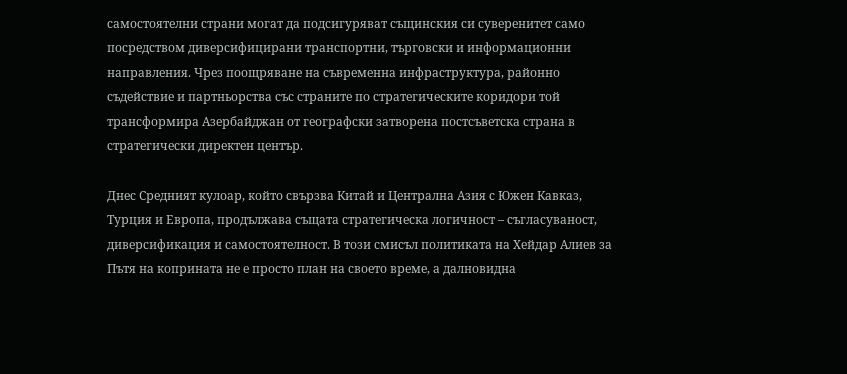самостоятелни страни могат да подсигуряват същинския си суверенитет само посредством диверсифицирани транспортни, търговски и информационни направления. Чрез поощряване на съвременна инфраструктура, районно съдействие и партньорства със страните по стратегическите коридори той трансформира Азербайджан от географски затворена постсъветска страна в стратегически директен център.

Днес Средният кулоар, който свързва Китай и Централна Азия с Южен Кавказ, Турция и Европа, продължава същата стратегическа логичност – съгласуваност, диверсификация и самостоятелност. В този смисъл политиката на Хейдар Алиев за Пътя на коприната не е просто план на своето време, а далновидна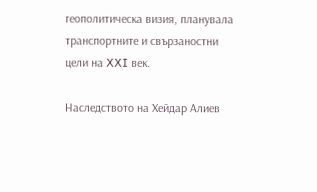геополитическа визия, планувала транспортните и свързаностни цели на XXI век.

Наследството на Хейдар Алиев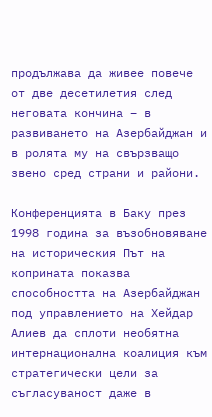продължава да живее повече от две десетилетия след неговата кончина – в развиването на Азербайджан и в ролята му на свързващо звено сред страни и райони.

Конференцията в Баку през 1998 година за възобновяване на историческия Път на коприната показва способността на Азербайджан под управлението на Хейдар Алиев да сплоти необятна интернационална коалиция към стратегически цели за съгласуваност даже в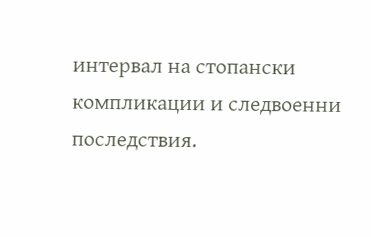интервал на стопански компликации и следвоенни последствия.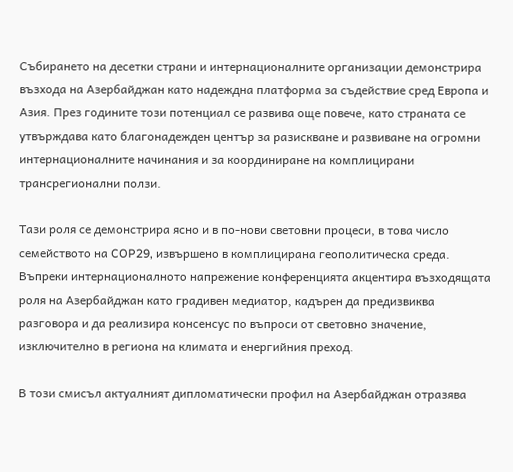Събирането на десетки страни и интернационалните организации демонстрира възхода на Азербайджан като надеждна платформа за съдействие сред Европа и Азия. През годините този потенциал се развива още повече, като страната се утвърждава като благонадежден център за разискване и развиване на огромни интернационалните начинания и за координиране на комплицирани трансрегионални ползи.

Тази роля се демонстрира ясно и в по-нови световни процеси, в това число семейството на COP29, извършено в комплицирана геополитическа среда. Въпреки интернационалното напрежение конференцията акцентира възходящата роля на Азербайджан като градивен медиатор, кадърен да предизвиква разговора и да реализира консенсус по въпроси от световно значение, изключително в региона на климата и енергийния преход.

В този смисъл актуалният дипломатически профил на Азербайджан отразява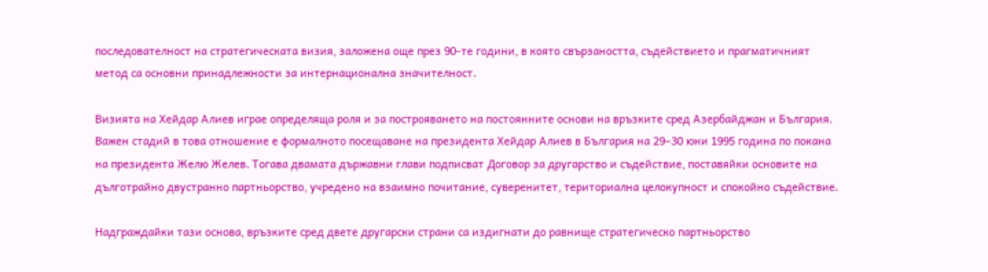последователност на стратегическата визия, заложена още през 90-те години, в която свързаността, съдействието и прагматичният метод са основни принадлежности за интернационална значителност.

Визията на Хейдар Алиев играе определяща роля и за построяването на постоянните основи на връзките сред Азербайджан и България. Важен стадий в това отношение е формалното посещаване на президента Хейдар Алиев в България на 29–30 юни 1995 година по покана на президента Желю Желев. Тогава двамата държавни глави подписват Договор за другарство и съдействие, поставяйки основите на дълготрайно двустранно партньорство, учредено на взаимно почитание, суверенитет, териториална целокупност и спокойно съдействие.

Надграждайки тази основа, връзките сред двете другарски страни са издигнати до равнище стратегическо партньорство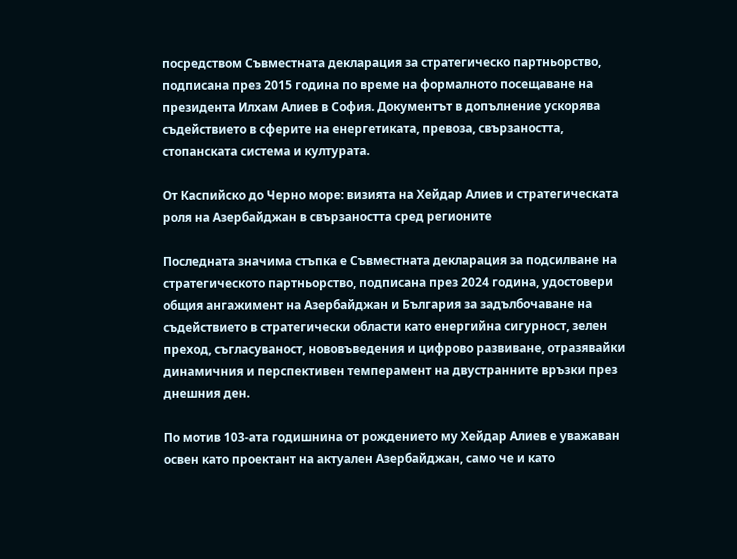посредством Съвместната декларация за стратегическо партньорство, подписана през 2015 година по време на формалното посещаване на президента Илхам Алиев в София. Документът в допълнение ускорява съдействието в сферите на енергетиката, превоза, свързаността, стопанската система и културата.

От Каспийско до Черно море: визията на Хейдар Алиев и стратегическата роля на Азербайджан в свързаността сред регионите

Последната значима стъпка е Съвместната декларация за подсилване на стратегическото партньорство, подписана през 2024 година, удостовери общия ангажимент на Азербайджан и България за задълбочаване на съдействието в стратегически области като енергийна сигурност, зелен преход, съгласуваност, нововъведения и цифрово развиване, отразявайки динамичния и перспективен темперамент на двустранните връзки през днешния ден.

По мотив 103-ата годишнина от рождението му Хейдар Алиев е уважаван освен като проектант на актуален Азербайджан, само че и като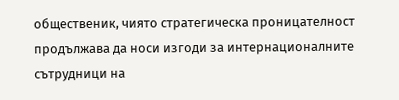общественик, чиято стратегическа проницателност продължава да носи изгоди за интернационалните сътрудници на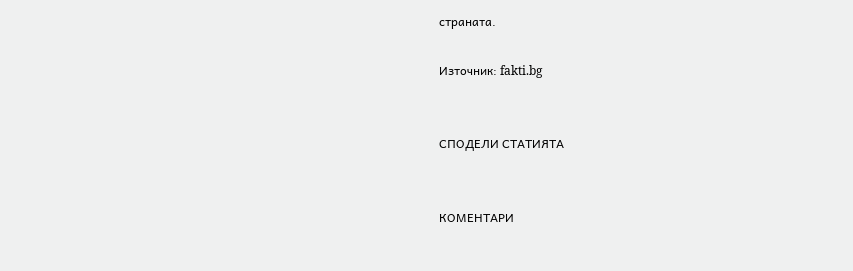страната.

Източник: fakti.bg


СПОДЕЛИ СТАТИЯТА


КОМЕНТАРИ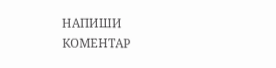НАПИШИ КОМЕНТАР